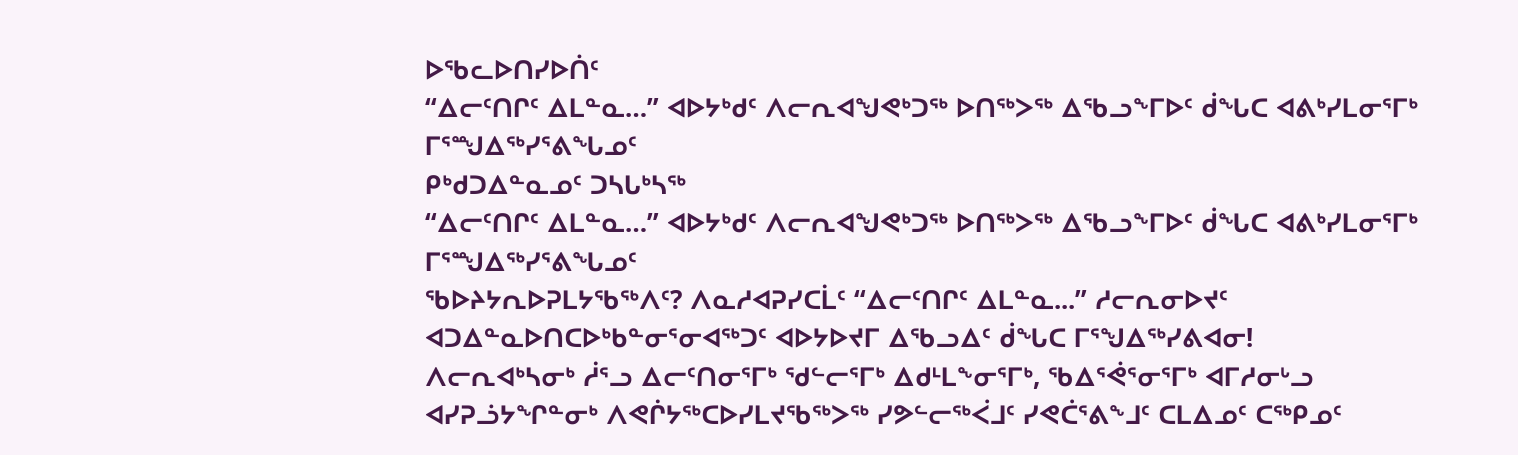ᐅᖃᓚᐅᑎᓯᐅᑏᑦ
“ᐃᓕᑦᑎᒋᑦ ᐃᒪᓐᓇ…” ᐊᐅᔭᒃᑯᑦ ᐱᓕᕆᐊᖑᕙᒃᑐᖅ ᐅᑎᖅᐳᖅ ᐃᖃᓗᖕᒥᐅᑦ ᑰᖓᑕ ᐊᕕᒃᓯᒪᓂᕐᒥᒃ ᒥᕐᙳᐃᖅᓯᕐᕕᖓᓄᑦ
ᑭᒃᑯᑐᐃᓐᓇᓄᑦ ᑐᓴᒐᒃᓴᖅ
“ᐃᓕᑦᑎᒋᑦ ᐃᒪᓐᓇ…” ᐊᐅᔭᒃᑯᑦ ᐱᓕᕆᐊᖑᕙᒃᑐᖅ ᐅᑎᖅᐳᖅ ᐃᖃᓗᖕᒥᐅᑦ ᑰᖓᑕ ᐊᕕᒃᓯᒪᓂᕐᒥᒃ ᒥᕐᙳᐃᖅᓯᕐᕕᖓᓄᑦ
ᖃᐅᔨᔭᕆᐅᕈᒪᔭᖃᖅᐱᑦ? ᐱᓇᓱᐊᕈᓯᑕᒫᑦ “ᐃᓕᑦᑎᒋᑦ ᐃᒪᓐᓇ...” ᓱᓕᕆᓂᐅᔪᑦ ᐊᑐᐃᓐᓇᐅᑎᑕᐅᒃᑲᓐᓂᕐᓂᐊᖅᑐᑦ ᐊᐅᔭᐅᔪᒥ ᐃᖃᓗᐃᑦ ᑰᖓᑕ ᒥᕐᖑᐃᖅᓯᕕᐊᓂ!
ᐱᓕᕆᐊᒃᓴᓂᒃ ᓲᕐᓗ ᐃᓕᑦᑎᓂᕐᒥᒃ ᖁᓪᓕᕐᒥᒃ ᐃᑯᒻᒪᖕᓂᕐᒥᒃ, ᖃᐃᕐᕚᕐᓂᕐᒥᒃ ᐊᒥᓱᓂᒡᓗ ᐊᓯᕈᓘᔭᖏᓐᓂᒃ ᐱᕙᒌᔭᖅᑕᐅᓯᒪᔪᖃᖅᐳᖅ ᓯᕗᓪᓕᖅᐹᒧᑦ ᓯᕙᑖᕐᕕᖕᒧᑦ ᑕᒪᐃᓄᑦ ᑕᖅᑭᓄᑦ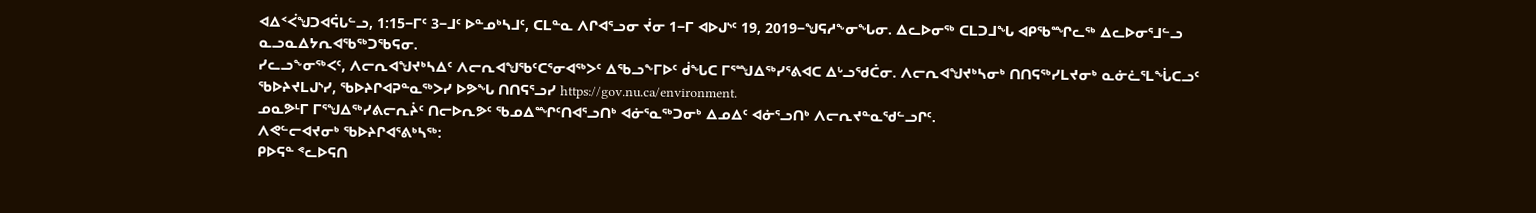ᐊᐃᑉᐹᖑᑐᐊᕌᒐᓪᓗ, 1:15−ᒥᑦ 3−ᒧᑦ ᐅᓐᓄᒃᓴᒧᑦ, ᑕᒪᓐᓇ ᐱᒋᐊᕐᓗᓂ ᔫᓂ 1−ᒥ ᐊᐅᒍᔅᑦ 19, 2019−ᖑᕋᓱᖕᓂᖓᓂ. ᐃᓚᐅᓂᖅ ᑕᒪᑐᒧᖓ ᐊᑭᖃᙱᓚᖅ ᐃᓚᐅᓂᕐᒧᓪᓗ ᓇᓗᓇᐃᔭᕆᐊᖃᖅᑐᖃᕋᓂ.
ᓯᓚᓗᖕᓂᖅᐸᑦ, ᐱᓕᕆᐊᖑᔪᒃᓴᐃᑦ ᐱᓕᕆᐊᖑᖃᑦᑕᕐᓂᐊᖅᐳᑦ ᐃᖃᓗᖕᒥᐅᑦ ᑰᖓᑕ ᒥᕐᙳᐃᖅᓯᕐᕕᐊᑕ ᐃᒡᓗᖁᑖᓂ. ᐱᓕᕆᐊᖑᔪᒃᓴᓂᒃ ᑎᑎᕋᖅᓯᒪᔪᓂᒃ ᓇᓃᓛᕐᒪᖔᑕᓗᑦ ᖃᐅᔨᔪᒪᒍᔅᓯ, ᖃᐅᔨᒋᐊᕈᓐᓇᖅᐳᓯ ᐅᕗᖓ ᑎᑎᕋᕐᓗᓯ https://gov.nu.ca/environment.
ᓄᓇᕗᒻᒥ ᒥᕐᖑᐃᖅᓯᕕᓕᕆᔩᑦ ᑎᓕᐅᕆᕗᑦ ᖃᓄᐃᙱᑦᑎᐊᕐᓗᑎᒃ ᐊᓃᕐᓇᖅᑐᓂᒃ ᐃᓄᐃᑦ ᐊᓃᕐᓗᑎᒃ ᐱᓕᕆᔪᓐᓇᖁᓪᓗᒋᑦ.
ᐱᕙᓪᓕᐊᔪᓂᒃ ᖃᐅᔨᒋᐊᕐᕕᒃᓴᖅ:
ᑭᐅᕋᓐ ᕝᓚᐅᕋᑎ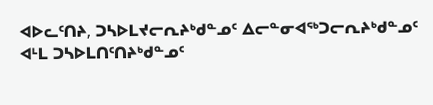ᐊᐅᓚᑦᑎᔨ, ᑐᓴᐅᒪᔪᓕᕆᔨᒃᑯᓐᓄᑦ ᐃᓕᓐᓂᐊᖅᑐᓕᕆᔨᒃᑯᓐᓄᑦ
ᐊᒻᒪ ᑐᓴᐅᒪᑎᑦᑎᔨᒃᑯᓐᓄᑦ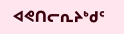ᐊᕙᑎᓕᕆᔨᒃᑯᑦ